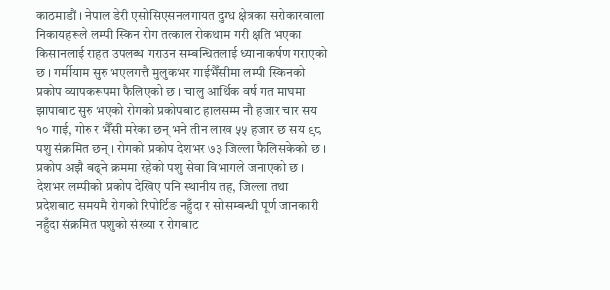काठमाडौं । नेपाल डेरी एसोसिएसनलगायत दुग्ध क्षेत्रका सरोकारवाला निकायहरूले लम्पी स्किन रोग तत्काल रोकथाम गरी क्षति भएका किसानलाई राहत उपलब्ध गराउन सम्बन्धितलाई ध्यानाकर्षण गराएको छ । गर्मीयाम सुरु भएलगत्तै मुलुकभर गाईभैँसीमा लम्पी स्किनको प्रकोप व्यापकरूपमा फैलिएको छ । चालु आर्थिक वर्ष गत माघमा झापाबाट सुरु भएको रोगको प्रकोपबाट हालसम्म नौ हजार चार सय १० गाई, गोरु र भैँसी मरेका छन् भने तीन लाख ५५ हजार छ सय ९८ पशु संक्रमित छन् । रोगको प्रकोप देशभर ७३ जिल्ला फैलिसकेको छ ।
प्रकोप अझै बढ्ने क्रममा रहेको पशु सेवा विभागले जनाएको छ । देशभर लम्पीको प्रकोप देखिए पनि स्थानीय तह, जिल्ला तथा प्रदेशबाट समयमै रोगको रिपोर्टिङ नहुँदा र सोसम्बन्धी पूर्ण जानकारी नहुँदा संक्रमित पशुको संख्या र रोगबाट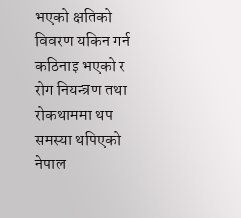भएको क्षतिको विवरण यकिन गर्न कठिनाइ भएको र रोग नियन्त्रण तथा रोकथाममा थप समस्या थपिएको नेपाल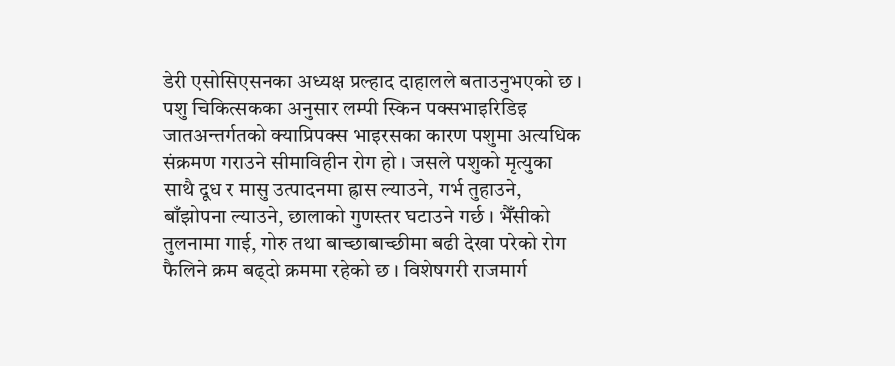डेरी एसोसिएसनका अध्यक्ष प्रल्हाद दाहालले बताउनुभएको छ ।
पशु चिकित्सकका अनुसार लम्पी स्किन पक्सभाइरिडिइ जातअन्तर्गतको क्याप्रिपक्स भाइरसका कारण पशुमा अत्यधिक संक्रमण गराउने सीमाविहीन रोग हो । जसले पशुको मृत्युका साथै दूध र मासु उत्पादनमा ह्रास ल्याउने, गर्भ तुहाउने, बाँझोपना ल्याउने, छालाको गुणस्तर घटाउने गर्छ । भैँसीको तुलनामा गाई, गोरु तथा बाच्छाबाच्छीमा बढी देखा परेको रोग फैलिने क्रम बढ्दो क्रममा रहेको छ । विशेषगरी राजमार्ग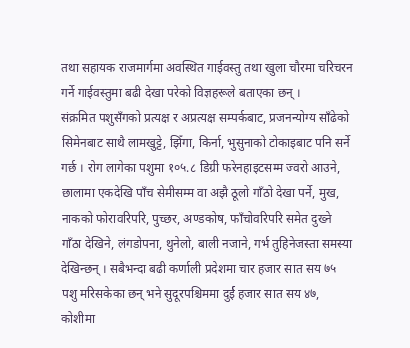तथा सहायक राजमार्गमा अवस्थित गाईवस्तु तथा खुला चौरमा चरिचरन गर्ने गाईवस्तुमा बढी देखा परेको विज्ञहरूले बताएका छन् ।
संक्रमित पशुसँगको प्रत्यक्ष र अप्रत्यक्ष सम्पर्कबाट, प्रजनन्योग्य साँढेको सिमेनबाट साथै लामखुट्टे, झिँगा, किर्ना, भुसुनाको टोकाइबाट पनि सर्ने गर्छ । रोग लागेका पशुमा १०५.८ डिग्री फरेनहाइटसम्म ज्वरो आउने, छालामा एकदेखि पाँच सेमीसम्म वा अझै ठूलो गाँठो देखा पर्ने, मुख, नाकको फोरावरिपरि, पुच्छर, अण्डकोष, फाँचोवरिपरि समेत दुख्ने गाँठा देखिने, लंगडोपना, थुनेलो, बाली नजाने, गर्भ तुहिनेजस्ता समस्या देखिन्छन् । सबैभन्दा बढी कर्णाली प्रदेशमा चार हजार सात सय ७५ पशु मरिसकेका छन् भने सुदूरपश्चिममा दुर्ई हजार सात सय ४७, कोशीमा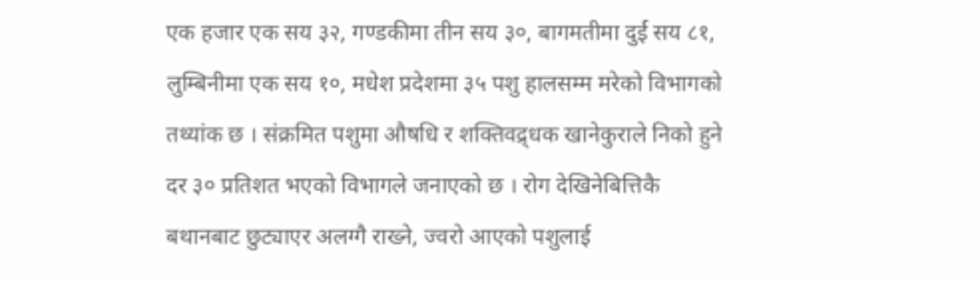एक हजार एक सय ३२, गण्डकीमा तीन सय ३०, बागमतीमा दुर्ई सय ८१, लुम्बिनीमा एक सय १०, मधेश प्रदेशमा ३५ पशु हालसम्म मरेको विभागको तथ्यांक छ । संक्रमित पशुमा औषधि र शक्तिवद्र्धक खानेकुराले निको हुने दर ३० प्रतिशत भएको विभागले जनाएको छ । रोग देखिनेबित्तिकै बथानबाट छुट्याएर अलग्गै राख्ने, ज्वरो आएको पशुलाई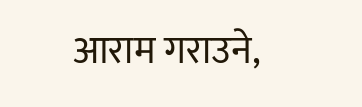आराम गराउने,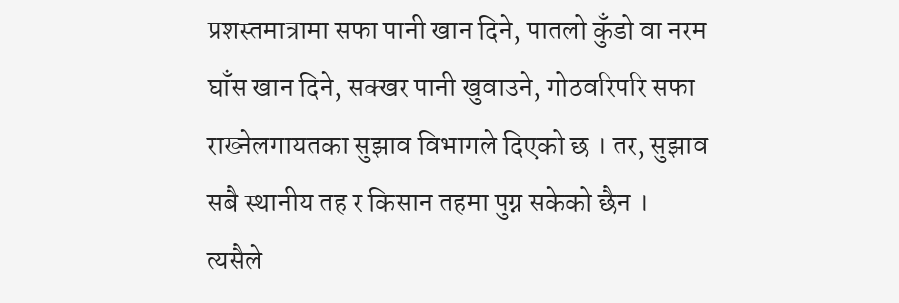प्रशस्तमात्रामा सफा पानी खान दिने, पातलो कुँडो वा नरम घाँस खान दिने, सक्खर पानी खुवाउने, गोठवरिपरि सफा राख्नेलगायतका सुझाव विभागले दिएको छ । तर, सुझाव सबै स्थानीय तह र किसान तहमा पुग्न सकेको छैन ।
त्यसैले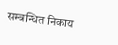सम्बन्धित निकाय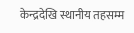केन्द्रदेखि स्थानीय तहसम्म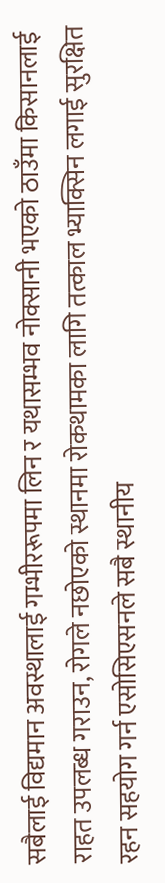सबैलाई विद्यमान अवस्थालाई गम्भीररूपमा लिन र यथासम्भव नोक्सानी भएको ठाउँमा किसानलाई राहत उपलब्ध गराउन, रोगले नछोएको स्थानमा रोकथामका लागि तत्काल भ्याक्सिन लगाई सुरक्षित रहन सहयोग गर्न एसोसिएसनले सबै स्थानीय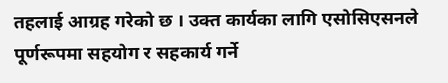तहलाई आग्रह गरेको छ । उक्त कार्यका लागि एसोसिएसनले पूर्णरूपमा सहयोग र सहकार्य गर्ने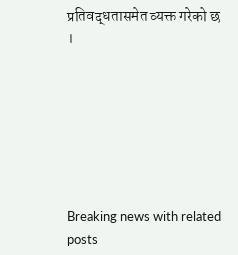प्रतिवद्धतासमेत व्यक्त गरेको छ ।







Breaking news with related posts